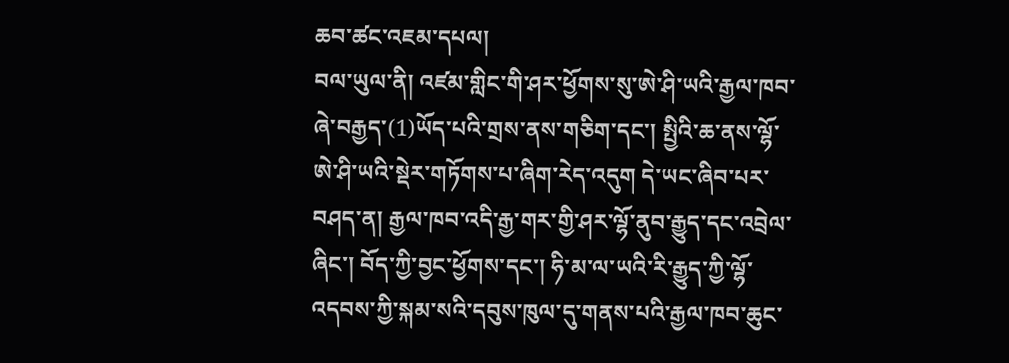ཆབ་ཚང་འཇམ་དཔལ།
བལ་ཡུལ་ནི། འཛམ་གླིང་གི་ཤར་ཕྱོགས་སུ་ཨེ་ཤི་ཡའི་རྒྱལ་ཁབ་ཞེ་བརྒྱད་(1)ཡོད་པའི་གྲས་ནས་གཅིག་དང་། སྤྱིའི་ཆ་ནས་ལྷོ་ཨེ་ཤི་ཡའི་སྡེར་གཏོགས་པ་ཞིག་རེད་འདུག དེ་ཡང་ཞིབ་པར་བཤད་ན། རྒྱལ་ཁབ་འདི་རྒྱ་གར་གྱི་ཤར་ལྷོ་ནུབ་རྒྱུད་དང་འབྲེལ་ཞིང་། བོད་ཀྱི་བྱང་ཕྱོགས་དང་། ཧི་མ་ལ་ཡའི་རི་རྒྱུད་ཀྱི་ལྷོ་འདབས་ཀྱི་སྐམ་སའི་དབུས་ཁུལ་དུ་གནས་པའི་རྒྱལ་ཁབ་ཆུང་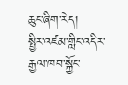ཆུང་ཞིག་རེད།
སྤྱིར་འཛམ་གླིང་འདིར་རྒྱལ་ཁབ་སྐྱོང་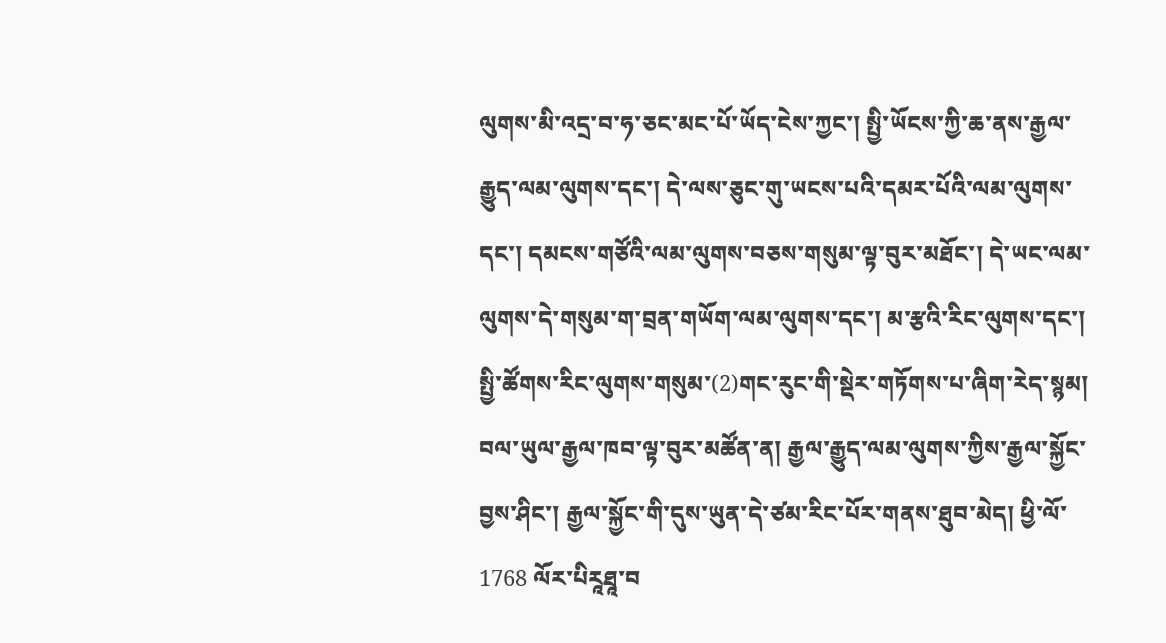ལུགས་མི་འདྲ་བ་ཧ་ཅང་མང་པོ་ཡོད་ངེས་ཀྱང་། སྤྱི་ཡོངས་ཀྱི་ཆ་ནས་རྒྱལ་རྒྱུད་ལམ་ལུགས་དང་། དེ་ལས་ཅུང་གུ་ཡངས་པའི་དམར་པོའི་ལམ་ལུགས་དང་། དམངས་གཙོའི་ལམ་ལུགས་བཅས་གསུམ་ལྟ་བུར་མཐོང་། དེ་ཡང་ལམ་ལུགས་དེ་གསུམ་ག་བྲན་གཡོག་ལམ་ལུགས་དང་། མ་རྩའི་རིང་ལུགས་དང་། སྤྱི་ཚོགས་རིང་ལུགས་གསུམ་(2)གང་རུང་གི་སྡེར་གཏོགས་པ་ཞིག་རེད་སྙམ།
བལ་ཡུལ་རྒྱལ་ཁབ་ལྟ་བུར་མཚོན་ན། རྒྱལ་རྒྱུད་ལམ་ལུགས་ཀྱིས་རྒྱལ་སྐྱོང་བྱས་ཤིང་། རྒྱལ་སྐྱོང་གི་དུས་ཡུན་དེ་ཙམ་རིང་པོར་གནས་ཐུབ་མེད། ཕྱི་ལོ་ 1768 ལོར་པིརཱཐཱ་བ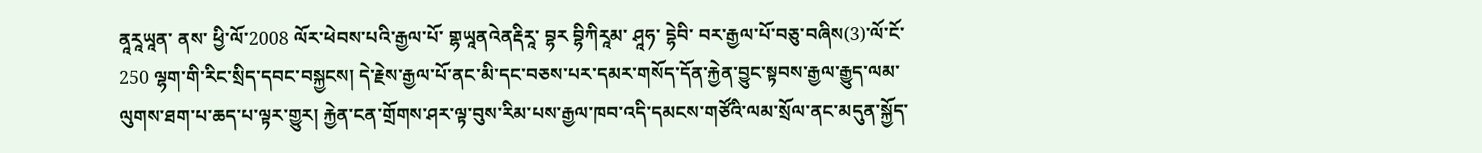ནཱརཱཡཱན་ ནས་ ཕྱི་ལོ་2008 ལོར་ཕེབས་པའི་རྒྱལ་པོ་ གྷཡཱནའེནརྡིརཱ་ བྷར བྷིཀིརཱམ་ ཤཱཧ་ དྷེབི་ བར་རྒྱལ་པོ་བཅུ་བཞིས(3)་ལོ་ངོ་ 250 ལྷག་གི་རིང་སྲིད་དབང་བསྐྱངས། དེ་རྗེས་རྒྱལ་པོ་ནང་མི་དང་བཅས་པར་དམར་གསོད་དོན་རྐྱེན་བྱུང་སྟབས་རྒྱལ་རྒྱུད་ལམ་ལུགས་ཐག་པ་ཆད་པ་ལྟར་གྱུར། རྐྱེན་ངན་གྲོགས་ཤར་ལྟ་བུས་རིམ་པས་རྒྱལ་ཁབ་འདི་དམངས་གཙོའི་ལམ་སྲོལ་ནང་མདུན་སྐྱོད་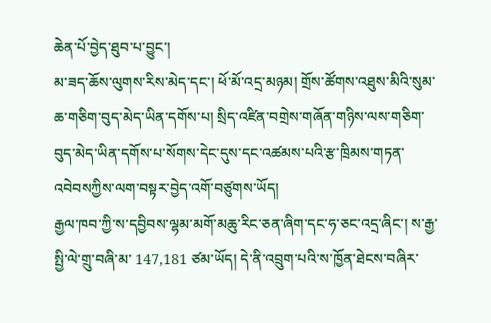ཆེན་པོ་བྱེད་ཐུབ་པ་བྱུང་།
མ་ཟད་ཆོས་ལུགས་རིས་མེད་དང་། ཕོ་མོ་འདྲ་མཉམ། གྲོས་ཚོགས་འཐུས་མིའི་སུམ་ཆ་གཅིག་བུད་མེད་ཡིན་དགོས་པ། སྲིད་འཛིན་བགྲེས་གཞོན་གཉིས་ལས་གཅིག་བུད་མེད་ཡིན་དགོས་པ་སོགས་དེང་དུས་དང་འཚམས་པའི་རྩ་ཁྲིམས་གཏན་འབེབསཀྱིས་ལག་བསྟར་བྱེད་འགོ་བཙུགས་ཡོད།
རྒྱལ་ཁབ་ཀྱི་ས་དབྱིབས་ལྷམ་མགོ་མཆུ་རིང་ཅན་ཞིག་དང་ཧ་ཅང་འདྲ་ཞིང་། ས་རྒྱ་སྤྱི་ལེ་གྲུ་བཞི་མ་ 147,181 ཙམ་ཡོད། དེ་ནི་འབྲུག་པའི་ས་ཁྱོན་ཐེངས་བཞིར་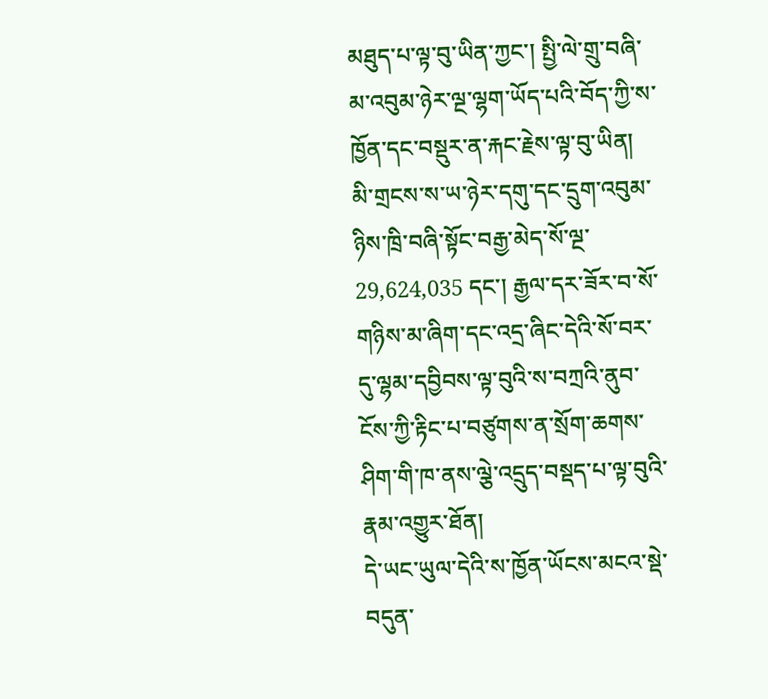མཐུད་པ་ལྟ་བུ་ཡིན་ཀྱང་། སྤྱི་ལེ་གྲུ་བཞི་མ་འབུམ་ཉེར་ལྔ་ལྷག་ཡོད་པའི་བོད་ཀྱི་ས་ཁྱོན་དང་བསྡུར་ན་རྐང་རྗེས་ལྟ་བུ་ཡིན།
མི་གྲངས་ས་ཡ་ཉེར་དགུ་དང་དྲུག་འབུམ་ཉིས་ཁྲི་བཞི་སྟོང་བརྒྱ་མེད་སོ་ལྔ་ 29,624,035 དང་། རྒྱལ་དར་ཟོར་བ་སོ་གཉིས་མ་ཞིག་དང་འདྲ་ཞིང་དེའི་སོ་བར་དུ་ལྷམ་དབྱིབས་ལྟ་བུའི་ས་བཀྲའི་ནུབ་ངོས་ཀྱི་རྟིང་པ་བཙུགས་ན་སྲོག་ཆགས་ཤིག་གི་ཁ་ནས་ལྕེ་འདྲུད་བསྡད་པ་ལྟ་བུའི་རྣམ་འགྱུར་ཐོན།
དེ་ཡང་ཡུལ་དེའི་ས་ཁྱོན་ཡོངས་མངའ་སྡེ་བདུན་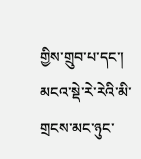གྱིས་གྲུབ་པ་དང་། མངའ་སྡེ་རེ་རེའི་མི་གྲངས་མང་ཉུང་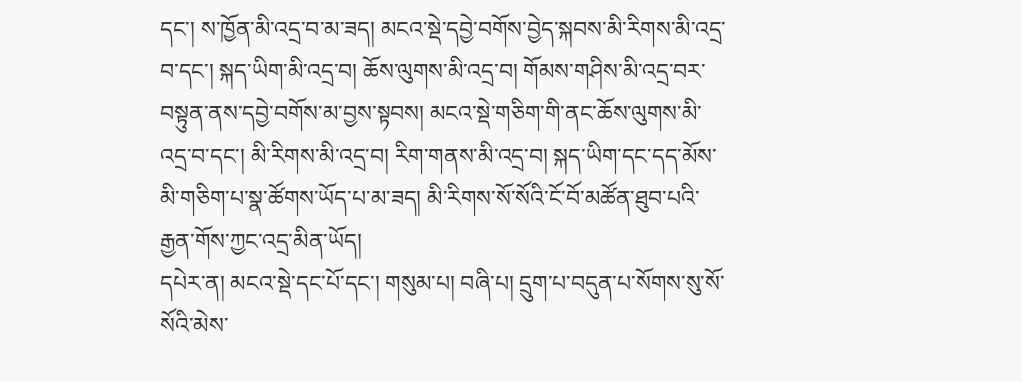དང་། ས་ཁྱོན་མི་འདྲ་བ་མ་ཟད། མངའ་སྡེ་དབྱེ་བགོས་བྱེད་སྐབས་མི་རིགས་མི་འདྲ་བ་དང་། སྐད་ཡིག་མི་འདྲ་བ། ཆོས་ལུགས་མི་འདྲ་བ། གོམས་གཤིས་མི་འདྲ་བར་བསྟུན་ནས་དབྱེ་བགོས་མ་བྱས་སྟབས། མངའ་སྡེ་གཅིག་གི་ནང་ཆོས་ལུགས་མི་འདྲ་བ་དང་། མི་རིགས་མི་འདྲ་བ། རིག་གནས་མི་འདྲ་བ། སྐད་ཡིག་དང་དད་མོས་མི་གཅིག་པ་སྣ་ཚོགས་ཡོད་པ་མ་ཟད། མི་རིགས་སོ་སོའི་ངོ་བོ་མཚོན་ཐུབ་པའི་རྒྱན་གོས་ཀྱང་འདྲ་མིན་ཡོད།
དཔེར་ན། མངའ་སྡེ་དང་པོ་དང་། གསུམ་པ། བཞི་པ། དྲུག་པ་བདུན་པ་སོགས་སུ་སོ་སོའི་མེས་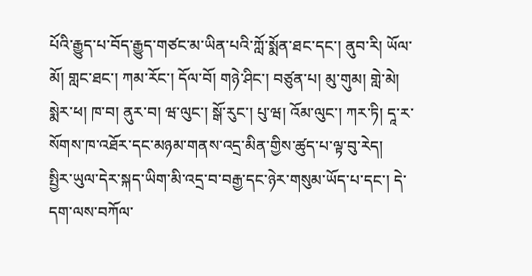པོའི་རྒྱུད་པ་བོད་རྒྱུད་གཙང་མ་ཡིན་པའི་ཀློ་སྨོན་ཐང་དང་། ནུབ་རི། ཡོལ་མོ། གླང་ཐང་། ཀམ་རོང་། དོལ་བོ། གཉེ་ཤིང་། བཙུན་པ། མུ་གུམ། གླེ་མེ། སྨེར་ཕ། ཁ་བ། ནུར་བ། ཝ་ལུང་། སྒོ་རུང་། པུ་ཝ། འོམ་ལུང་། ཀར་ཏི། དཱ་ར་སོགས་ཁ་འཐོར་དང་མཉམ་གནས་འདྲ་མིན་གྱིས་ཚུད་པ་ལྟ་བུ་རེད།
སྤྱིར་ཡུལ་དེར་སྐད་ཡིག་མི་འདྲ་བ་བརྒྱ་དང་ཉེར་གསུམ་ཡོད་པ་དང་། དེ་དག་ལས་བཀོལ་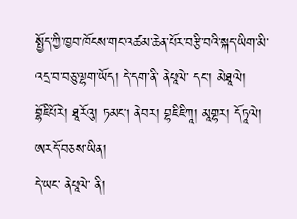སྤྱོད་ཀྱི་ཁྱབ་ཁོངས་གང་འཚམ་ཆེན་པོར་བརྩི་བའི་སྐད་ཡིག་མི་འདྲ་བ་བཅུ་ལྷག་ཡོད། དེ་དག་ནི་ ནེཔཱལེ་ དང་། མེཐཱལེ། བྷོཇིཔོརེ། ཐཱརོའུ། ཏམང། ནེབར། བྷཇིཇིཀཱ། མཱགྷར། དོཏཱལེ། ཨརདོ་བཅས་ཡིན།
དེ་ཡང་ ནེཔཱལེ་ ནི།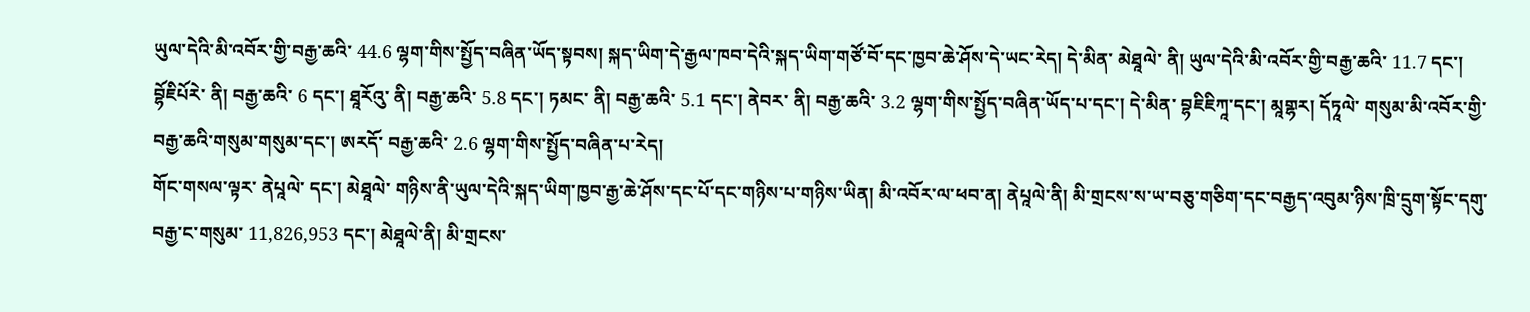ཡུལ་དེའི་མི་འབོར་གྱི་བརྒྱ་ཆའི་ 44.6 ལྷག་གིས་སྤྱོད་བཞིན་ཡོད་སྟབས། སྐད་ཡིག་དེ་རྒྱལ་ཁབ་དེའི་སྐད་ཡིག་གཙོ་བོ་དང་ཁྱབ་ཆེ་ཤོས་དེ་ཡང་རེད། དེ་མིན་ མེཐཱལེ་ ནི། ཡུལ་དེའི་མི་འབོར་གྱི་བརྒྱ་ཆའི་ 11.7 དང་། བྷོཇིཔོརེ་ ནི། བརྒྱ་ཆའི་ 6 དང་། ཐཱརོའུ་ ནི། བརྒྱ་ཆའི་ 5.8 དང་། ཏམང་ ནི། བརྒྱ་ཆའི་ 5.1 དང་། ནེབར་ ནི། བརྒྱ་ཆའི་ 3.2 ལྷག་གིས་སྤྱོད་བཞིན་ཡོད་པ་དང་། དེ་མིན་ བྷཇིཇིཀཱ་དང་། མཱགྷར། དོཏཱལེ་ གསུམ་མི་འབོར་གྱི་བརྒྱ་ཆའི་གསུམ་གསུམ་དང་། ཨརདོ་ བརྒྱ་ཆའི་ 2.6 ལྷག་གིས་སྤྱོད་བཞིན་པ་རེད།
གོང་གསལ་ལྟར་ ནེཔཱལེ་ དང་། མེཐཱལེ་ གཉིས་ནི་ཡུལ་དེའི་སྐད་ཡིག་ཁྱབ་རྒྱ་ཆེ་ཤོས་དང་པོ་དང་གཉིས་པ་གཉིས་ཡིན། མི་འབོར་ལ་ཕབ་ན། ནེཔཱལེ་ནི། མི་གྲངས་ས་ཡ་བཅུ་གཅིག་དང་བརྒྱད་འབུམ་ཉིས་ཁྲི་དྲུག་སྟོང་དགུ་བརྒྱ་ང་གསུམ་ 11,826,953 དང་། མེཐཱལེ་ནི། མི་གྲངས་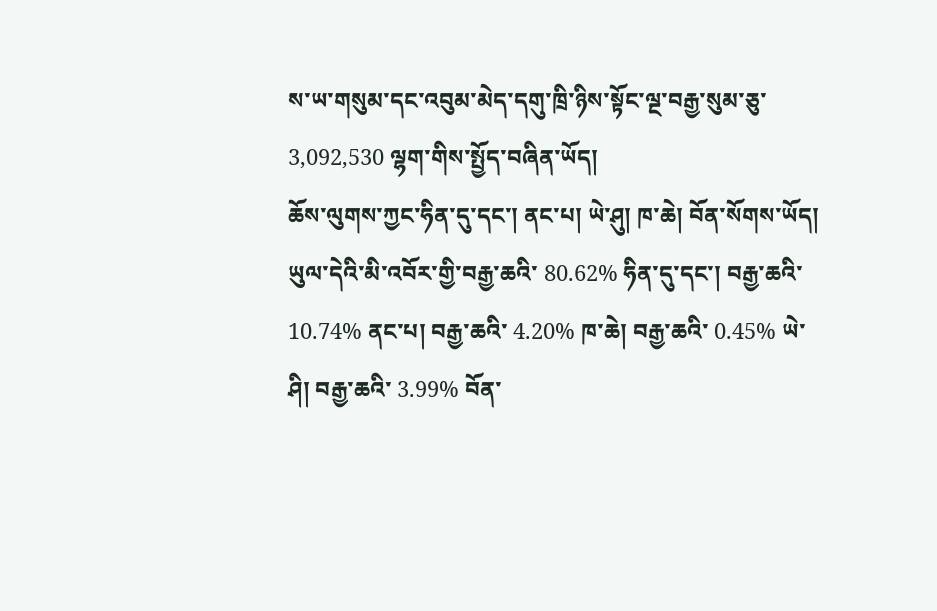ས་ཡ་གསུམ་དང་འབུམ་མེད་དགུ་ཁྲི་ཉིས་སྟོང་ལྔ་བརྒྱ་སུམ་ཅུ་ 3,092,530 ལྷག་གིས་སྤྱོད་བཞིན་ཡོད།
ཆོས་ལུགས་ཀྱང་ཧིན་དུ་དང་། ནང་པ། ཡེ་ཤུ། ཁ་ཆེ། བོན་སོགས་ཡོད། ཡུལ་དེའི་མི་འབོར་གྱི་བརྒྱ་ཆའི་ 80.62% ཧིན་དུ་དང་། བརྒྱ་ཆའི་ 10.74% ནང་པ། བརྒྱ་ཆའི་ 4.20% ཁ་ཆེ། བརྒྱ་ཆའི་ 0.45% ཡེ་ཤི། བརྒྱ་ཆའི་ 3.99% བོན་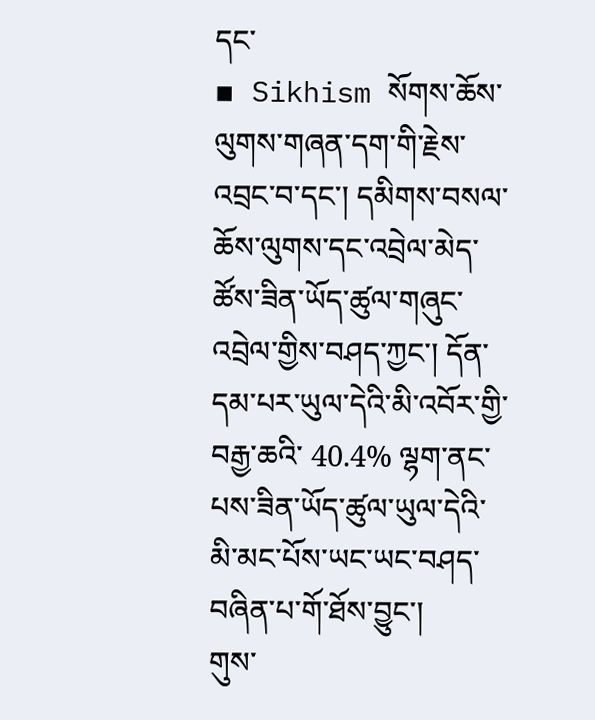དང་
▪ Sikhism སོགས་ཆོས་ལུགས་གཞན་དག་གི་རྗེས་འབྲང་བ་དང་། དམིགས་བསལ་ཆོས་ལུགས་དང་འབྲེལ་མེད་ཚོས་ཟིན་ཡོད་ཚུལ་གཞུང་འབྲེལ་གྱིས་བཤད་ཀྱང་། དོན་དམ་པར་ཡུལ་དེའི་མི་འབོར་གྱི་བརྒྱ་ཆའི་ 40.4% ལྷག་ནང་པས་ཟིན་ཡོད་ཚུལ་ཡུལ་དེའི་མི་མང་པོས་ཡང་ཡང་བཤད་བཞིན་པ་གོ་ཐོས་བྱུང་།
གུས་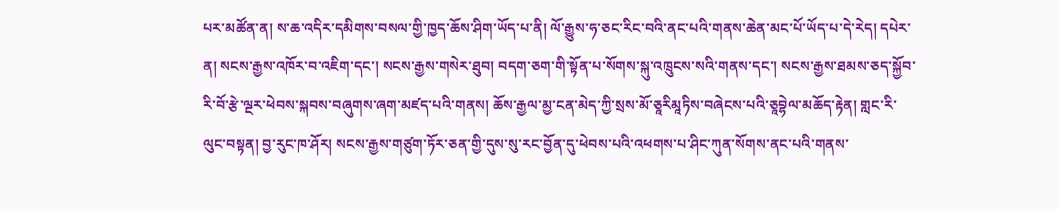པར་མཚོན་ན། ས་ཆ་འདིར་དམིགས་བསལ་གྱི་ཁྱད་ཆོས་ཤིག་ཡོད་པ་ནི། ལོ་རྒྱུས་ཧ་ཅང་རིང་བའི་ནང་པའི་གནས་ཆེན་མང་པོ་ཡོད་པ་དེ་རེད། དཔེར་ན། སངས་རྒྱས་འཁོར་བ་འཇིག་དང་། སངས་རྒྱས་གསེར་ཐུབ། བདག་ཅག་གི་སྟོན་པ་སོགས་སྐུ་འཁྲུངས་སའི་གནས་དང་། སངས་རྒྱས་ཐམས་ཅད་སྐྱོབ་རི་བོ་རྩེ་ལྔར་ཕེབས་སྐབས་བཞུགས་ཞག་མཛད་པའི་གནས། ཆོས་རྒྱལ་མྱ་ངན་མེད་ཀྱི་སྲས་མོ་ཅཱརིམཱཏིས་བཞེངས་པའི་ཅཱབྷེལ་མཆོད་རྟེན། གླང་རི་ལུང་བསྟན། བྱ་རུང་ཁ་ཤོར། སངས་རྒྱས་གཙུག་ཏོར་ཅན་གྱི་དུས་སུ་རང་བྱོན་དུ་ཕེབས་པའི་འཕགས་པ་ཤིང་ཀུན་སོགས་ནང་པའི་གནས་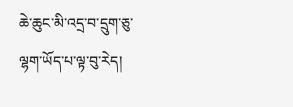ཆེ་ཆུང་མི་འདྲ་བ་དྲུག་ཅུ་ལྷག་ཡོད་པ་ལྟ་བུ་རེད།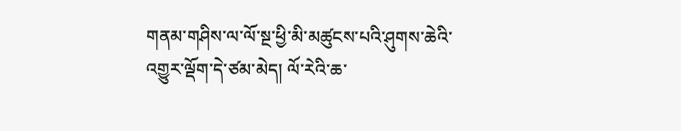གནམ་གཤིས་ལ་ལོ་སྔ་ཕྱི་མི་མཚུངས་པའི་ཤུགས་ཆེའི་འགྱུར་ལྡོག་དེ་ཙམ་མེད། ལོ་རེའི་ཆ་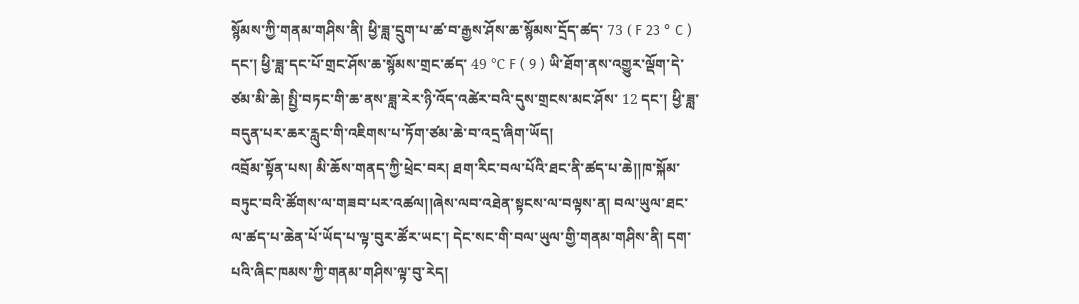སྙོམས་ཀྱི་གནམ་གཤིས་ནི། ཕྱི་ཟླ་དྲུག་པ་ཚ་བ་རྒྱས་ཤོས་ཆ་སྙོམས་དྲོད་ཚད་ 73 ( F 23 ° C ) དང་། ཕྱི་ཟླ་དང་པོ་གྲང་ཤོས་ཆ་སྙོམས་གྲང་ཚད་ 49 ℃ F ( 9 ) ཡི་ཐོག་ནས་འགྱུར་ལྡོག་དེ་ཙམ་མི་ཆེ། སྤྱི་བཏང་གི་ཆ་ནས་ཟླ་རེར་ཉི་འོད་འཚེར་བའི་དུས་གྲངས་མང་ཤོས་ 12 དང་། ཕྱི་ཟླ་བདུན་པར་ཆར་རླུང་གི་འཇིགས་པ་ཏོག་ཙམ་ཆེ་བ་འདྲ་ཞིག་ཡོད།
འབྲོམ་སྟོན་པས། མི་ཆོས་གནད་ཀྱི་ཕྲེང་བར། ཐག་རིང་བལ་པོའི་ཐང་ནི་ཚད་པ་ཆེ།།ཁ་སྐོམ་བཏུང་བའི་ཚོགས་ལ་གཟབ་པར་འཚལ།།ཞེས་ལབ་འཐེན་སྟངས་ལ་བལྟས་ན། བལ་ཡུལ་ཐང་ལ་ཚད་པ་ཆེན་པོ་ཡོད་པ་ལྟ་བུར་ཚོར་ཡང་། དེང་སང་གི་བལ་ཡུལ་གྱི་གནམ་གཤིས་ནི། དག་པའི་ཞིང་ཁམས་ཀྱི་གནམ་གཤིས་ལྟ་བུ་རེད།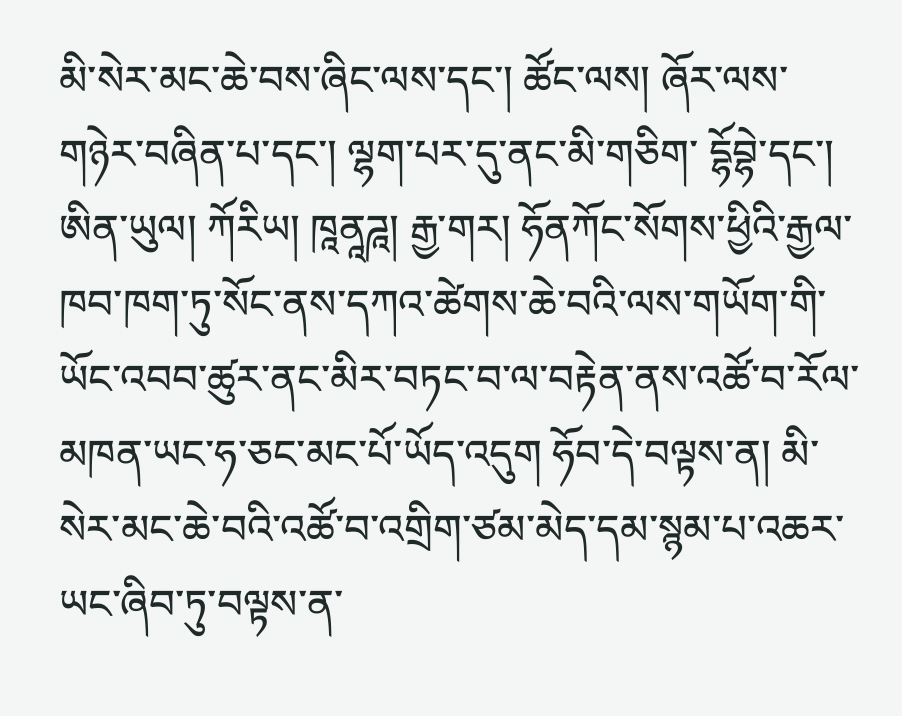མི་སེར་མང་ཆེ་བས་ཞིང་ལས་དང་། ཚོང་ལས། ཞོར་ལས་གཉེར་བཞིན་པ་དང་། ལྷག་པར་དུ་ནང་མི་གཅིག་ དྷོབྷེ་དང་། ཨིན་ཡུལ། ཀོརིཡ། ཁཱནཱཌཱ། རྒྱ་གར། ཧོནཀོང་སོགས་ཕྱིའི་རྒྱལ་ཁབ་ཁག་ཏུ་སོང་ནས་དཀའ་ཚེགས་ཆེ་བའི་ལས་གཡོག་གི་ཡོང་འབབ་ཚུར་ནང་མིར་བཏང་བ་ལ་བརྟེན་ནས་འཚོ་བ་རོལ་མཁན་ཡང་ཧ་ཅང་མང་པོ་ཡོད་འདུག ཧོབ་དེ་བལྟས་ན། མི་སེར་མང་ཆེ་བའི་འཚོ་བ་འགྲིག་ཙམ་མེད་དམ་སྙམ་པ་འཆར་ཡང་ཞིབ་ཏུ་བལྟས་ན་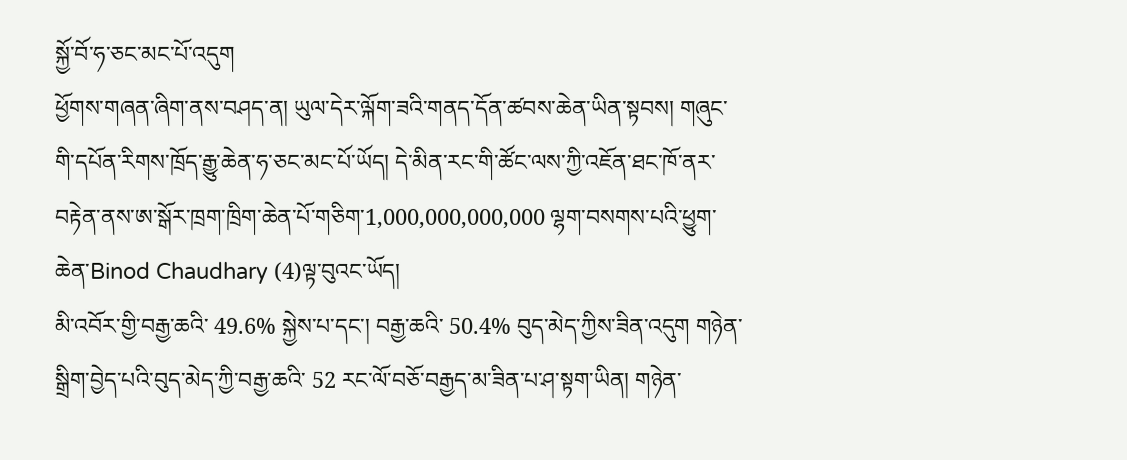སྐྱོ་བོ་ཧ་ཅང་མང་པོ་འདུག
ཕྱོགས་གཞན་ཞིག་ནས་བཤད་ན། ཡུལ་དེར་ལྐོག་ཟའི་གནད་དོན་ཚབས་ཆེན་ཡིན་སྟབས། གཞུང་གི་དཔོན་རིགས་ཁྲོད་རྒྱུ་ཆེན་ཧ་ཅང་མང་པོ་ཡོད། དེ་མིན་རང་གི་ཚོང་ལས་ཀྱི་འཇོན་ཐང་ཁོ་ནར་བརྟེན་ནས་ཨ་སྒོར་ཁྲག་ཁྲིག་ཆེན་པོ་གཅིག་1,000,000,000,000 ལྷག་བསགས་པའི་ཕྱུག་ཆེན་Binod Chaudhary (4)ལྟ་བུའང་ཡོད།
མི་འབོར་གྱི་བརྒྱ་ཆའི་ 49.6% སྐྱེས་པ་དང་། བརྒྱ་ཆའི་ 50.4% བུད་མེད་ཀྱིས་ཟིན་འདུག གཉེན་སྒྲིག་བྱེད་པའི་བུད་མེད་ཀྱི་བརྒྱ་ཆའི་ 52 རང་ལོ་བཅོ་བརྒྱད་མ་ཟིན་པ་ཤ་སྟག་ཡིན། གཉེན་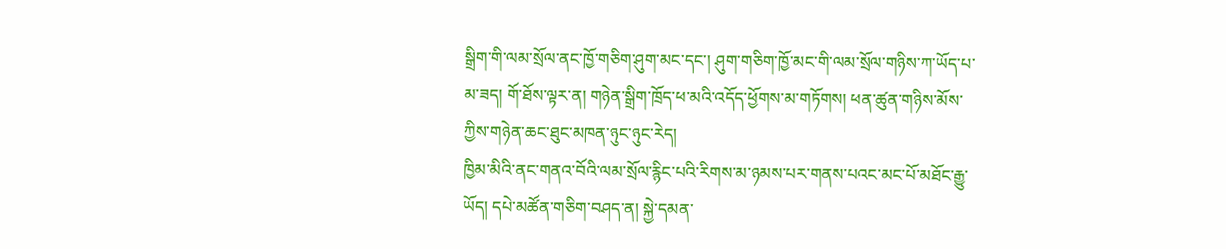སྒྲིག་གི་ལམ་སྲོལ་ནང་ཁྱོ་གཅིག་ཤུག་མང་དང་། ཤུག་གཅིག་ཁྱོ་མང་གི་ལམ་སྲོལ་གཉིས་ཀ་ཡོད་པ་མ་ཟད། གོ་ཐོས་ལྟར་ན། གཉེན་སྒྲིག་ཁྲོད་ཕ་མའི་འདོད་ཕྱོགས་མ་གཏོགས། ཕན་ཚུན་གཉིས་མོས་ཀྱིས་གཉེན་ཆང་ཐུང་མཁན་ཉུང་ཉུང་རེད།
ཁྱིམ་མིའི་ནང་གནའ་བོའི་ལམ་སྲོལ་རྙིང་པའི་རིགས་མ་ཉམས་པར་གནས་པའང་མང་པོ་མཐོང་རྒྱུ་ཡོད། དཔེ་མཚོན་གཅིག་བཤད་ན། སྐྱེ་དམན་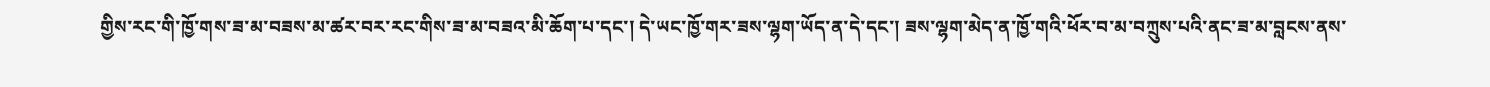གྱིས་རང་གི་ཁྱོ་གས་ཟ་མ་བཟས་མ་ཚར་བར་རང་གིས་ཟ་མ་བཟའ་མི་ཆོག་པ་དང་། དེ་ཡང་ཁྱོ་གར་ཟས་ལྷག་ཡོད་ན་དེ་དང་། ཟས་ལྷག་མེད་ན་ཁྱོ་གའི་ཕོར་བ་མ་བཀྲུས་པའི་ནང་ཟ་མ་བླངས་ནས་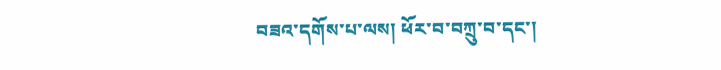བཟའ་དགོས་པ་ལས། ཕོར་བ་བཀྲུ་བ་དང་།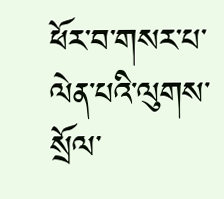ཕོར་བ་གསར་པ་ལེན་པའི་ལུགས་སྲོལ་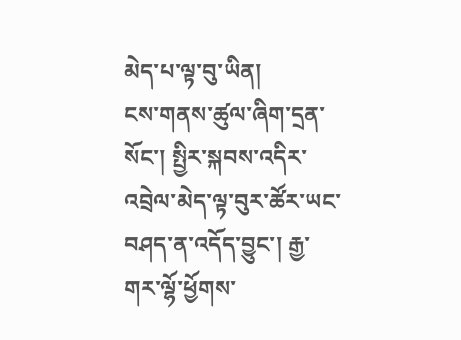མེད་པ་ལྟ་བུ་ཡིན།
ངས་གནས་ཚུལ་ཞིག་དྲན་སོང་། སྤྱིར་སྐབས་འདིར་འབྲེལ་མེད་ལྟ་བུར་ཚོར་ཡང་བཤད་ན་འདོད་བྱུང་། རྒྱ་གར་ལྷོ་ཕྱོགས་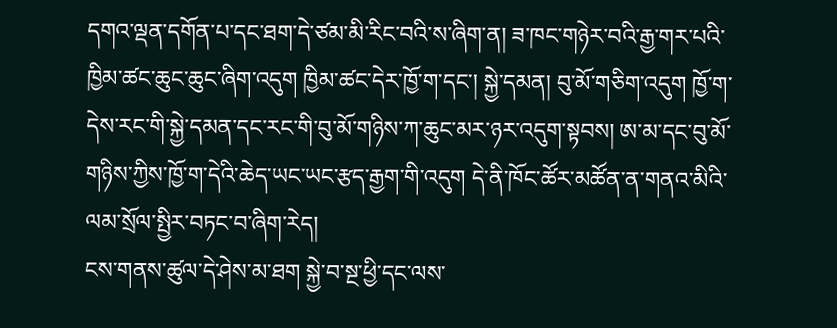དགའ་ལྡན་དགོན་པ་དང་ཐག་དེ་ཙམ་མི་རིང་བའི་ས་ཞིག་ན། ཟ་ཁང་གཉེར་བའི་རྒྱ་གར་པའི་ཁྱིམ་ཚང་ཆུང་ཆུང་ཞིག་འདུག ཁྱིམ་ཚང་དེར་ཁྱོ་ག་དང་། སྐྱེ་དམན། བུ་མོ་གཅིག་འདུག ཁྱོ་ག་དེས་རང་གི་སྐྱེ་དམན་དང་རང་གི་བུ་མོ་གཉིས་ཀ་ཆུང་མར་ཉར་འདུག་སྟབས། ཨ་མ་དང་བུ་མོ་གཉིས་ཀྱིས་ཁྱོ་ག་དེའི་ཆེད་ཡང་ཡང་རྩད་རྒྱག་གི་འདུག དེ་ནི་ཁོང་ཚོར་མཚོན་ན་གནའ་མིའི་ལམ་སྲོལ་སྤྱིར་བཏང་བ་ཞིག་རེད།
ངས་གནས་ཚུལ་དེ་ཤེས་མ་ཐག སྐྱེ་བ་སྔ་ཕྱི་དང་ལས་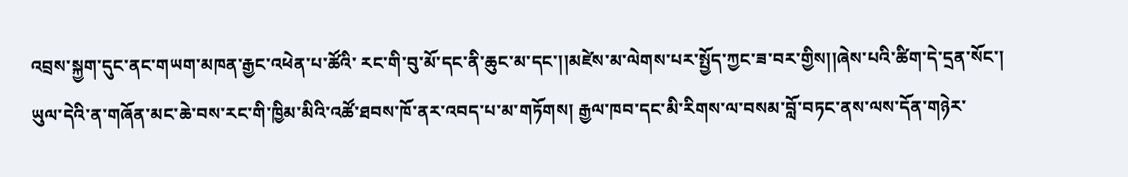འབྲས་སྐྱག་དུང་ནང་གཡག་མཁན་རྒྱང་འཕེན་པ་ཚོའི་ རང་གི་བུ་མོ་དང་ནི་ཆུང་མ་དང་།།མཛེས་མ་ལེགས་པར་སྤྱོད་ཀྱང་ཟ་བར་གྱིས།།ཞེས་པའི་ཚིག་དེ་དྲན་སོང་།
ཡུལ་དེའི་ན་གཞོན་མང་ཆེ་བས་རང་གི་ཁྱིམ་མིའི་འཚོ་ཐབས་ཁོ་ནར་འབད་པ་མ་གཏོགས། རྒྱལ་ཁབ་དང་མི་རིགས་ལ་བསམ་བློ་བཏང་ནས་ལས་དོན་གཉེར་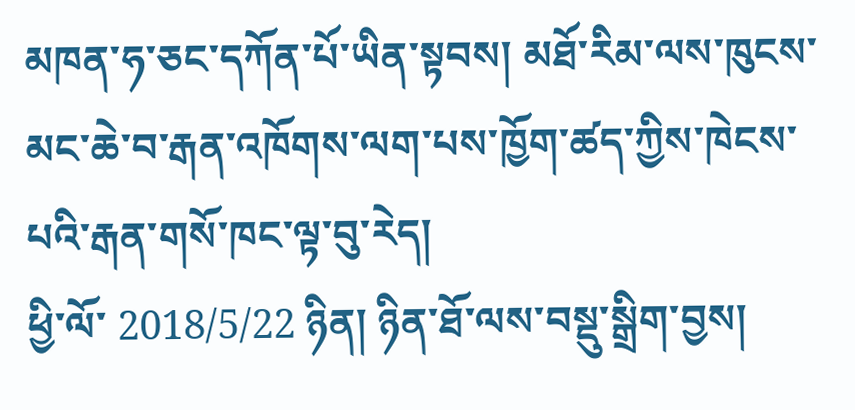མཁན་ཧ་ཅང་དཀོན་པོ་ཡིན་སྟབས། མཐོ་རིམ་ལས་ཁུངས་མང་ཆེ་བ་རྒན་འཁོགས་ལག་པས་ཁྱོག་ཚད་ཀྱིས་ཁེངས་པའི་རྒན་གསོ་ཁང་ལྟ་བུ་རེད།
ཕྱི་ལོ་ 2018/5/22 ཉིན། ཉིན་ཐོ་ལས་བསྡུ་སྒྲིག་བྱས།